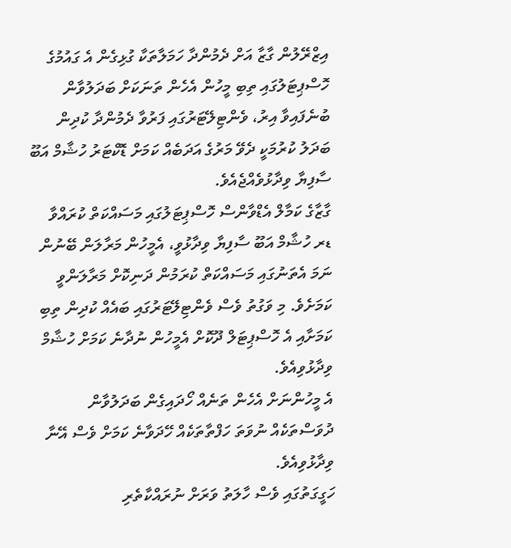އިޒްރޭލުން ގާޒާ އަށް ދެމުންދާ ހަމަލާތަކާ ގުޅިގެން އެ ގައުމުގެ ހޮސްޕިޓަލުގައި ތިބި މީހުން އެހެން ތަނަކަށް ބަދަލުވާން ބުނެފައިވާ އިރު، ވެންޓިލޭޓަރުގައި ފަރުވާ ދެމުންދާ ކުދިން ބަދަލު ކުރުމަކީ ދެވޭ މަރުގެ އަދަބެއް ކަމަށް ޑޮކްޓަރު ހުޝާމް އަބޫ ސާފިޔާ ވިދާޅުވެއްޖެއެވެ.
ގާޒާގެ ކަމާލް އެޑްވާންސް ހޮސްޕިޓަލުގައި މަސައްކަތް ކުރައްވާ ޑރ ހުޝާމް އަބޫ ސާފިޔާ ވިދާޅުވީ، އެމީހުން މަރާލަން ބޭނުން ނަމަ އެތަނުގައި މަސައްކަތް ކުރަމުން ދަނިކޮށް މަރާލަންވީ ކަމަށެވެ. މި ވަގުތު ވެސް ވެންޓިލޭޓަރުގައި ބައެއް ކުދިން ތިބި ކަމަށާއި އެ ހޮސްޕިޓަލް ދޫކޮށް އެމީހުން ނުދާނެ ކަމަށް ހުޝާމް ވިދާޅުވިއެވެ.
އެ މީހުންނަށް އެހެން ތަނެއް ހޯދައިގެން ބަދަލުވާން ދުވަސްތަކެއް ނުވަތަ ހަފްތާތަކެއް ހޭދަވާނެ ކަމަށް ވެސް އޭނާ ވިދާޅުވިއެވެ.
ހަގީގަތުގައި ވެސް ހާލަތު ވަރަށް ނުރައްކާތެރި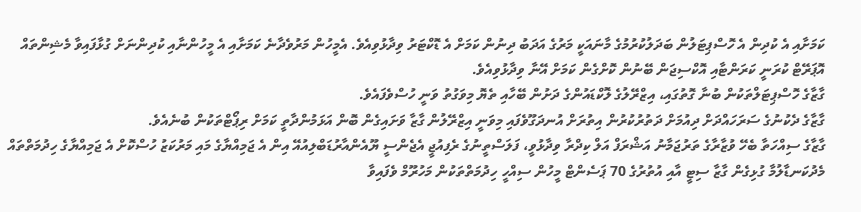ކަމަށާއި އެ ކުދިން އެ ހޮސްޕިޓަލުން ބަދަލުކުރުމުގެ މާނައަކީ މަރުގެ އަދަބު ދިނުން ކަމަށް އެ ޑޮކްޓަރު ވިދާޅުވިއެވެ. އެމީހުން މަރުވެދާނެ ކަމަށާއި އެ މީހުންނާއި ކުދިންނަށް ގުޅާފައިވާ މެޝިންތައް އޮޕަރޭޓް ކުރަނީ ކަރަންޓާއި އޮކްސިޖަން ބޭނުން ކޮށްގެން ކަމަށް އޭނާ ވިދާޅުވިއެވެ.
ގާޒާގެ ހޮސްޕިޓަލްތަކުން ބުނާ ގޮތުގައި، އިޒްރޭލުގެ ލޮކްޑައުންގެ ދަށުން ބޭހާއި ތެޔޮ މިވަގުތު ވަނީ ހުސްވެފައެވެ.
ގާޒާގެ ދެކުނުގެ ސަރަހައްދަށް ދިއުމަށް ދަތުރުކުރުން އިތުރަށް އުނދަގޫވެފައި މިވަނީ އިޒްރޭލުން ގާޒާ ވަށައިގެން ބޮން އަޅަމުންދާތީ ކަމަށް ރިޕޯޓްތަކުން ބުނެއެވެ.
ގާޒާގެ ސިއްހަތާ ބެހޭ ވުޒާރާގެ ތަރުޖަމާނު އަޝްރަފް އަލް ކިދްރާ ވިދާޅުވީ، ފަލަސްތީނުގެ ރެފިއުޖީ އެޖެންސީ ޔޫއެންއާރުޑަބްލިއުއޭ އިން އެ ޖަމިއްޔާގެ މައި މަރުކަޒު ހުސްކޮށް އެ ޖަމިއްޔާގެ ހިދުމަތްތައް މެދުކަނޑާލުމާ ގުޅިގެން ގާޒާ ސިޓީ އާއި އުތުރުގެ 70 ޕަސެންޓް މީހުން ސިއްހީ ހިދުމަތްތަކުން މަހުރޫމް ވެފައިވާ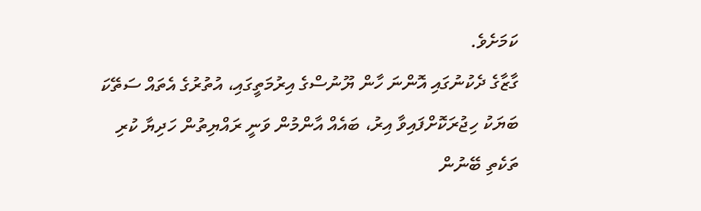ކަމަށެވެ.
ގާޒާގެ ދެކުނުގައި އޮންނަ ހާން ޔޫނުސްގެ އިރުމަތީގައި، އުތުރުގެ އެތައް ސަތޭކަ ބަޔަކު ހިޖުރަކޮށްފައިވާ އިރު، ބައެއް އާންމުން ވަނީ ރައްޔިތުން ހަދިޔާ ކުރި ތަކެތި ބޭނުން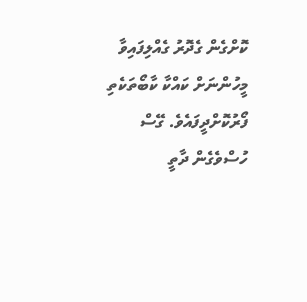ކޮށްގެން ގެދޮރު ގެއްލިފައިވާ މީހުންނަށް ކައްކާ ކާބޯތަކެތި ފޯރުކޮށްދީފައެވެ. ގޭސް ހުސްވެގެން ދާތީ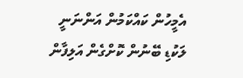އެމީހުން ކައްކަމުން އަންނަނީ ލަކުޑި ބޭނުން ކޮށްގެން އަލިފާން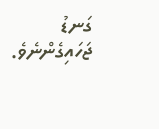ގަނޑު ޖަހައިގެންނެވެ.